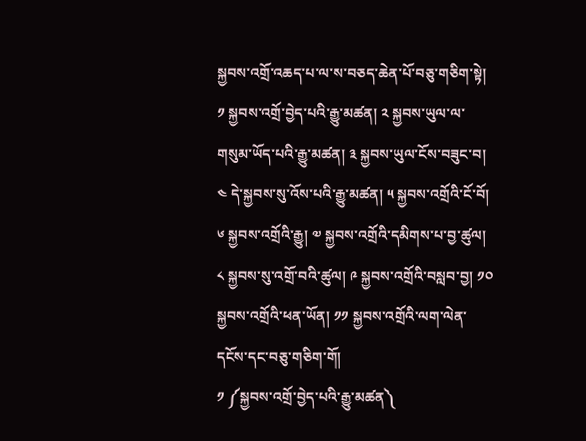སྐྱབས་འགྲོ་འཆད་པ་ལ་ས་བཅད་ཆེན་པོ་བཅུ་གཅིག་སྟེ། ༡ སྐྱབས་འགྲོ་བྱེད་པའི་རྒྱུ་མཚན། ༢ སྐྱབས་ཡུལ་ལ་གསུམ་ཡོད་པའི་རྒྱུ་མཚན། ༣ སྐྱབས་ཡུལ་ངོས་བཟུང་བ། ༤ དེ་སྐྱབས་སུ་འོས་པའི་རྒྱུ་མཚན། ༥ སྐྱབས་འགྲོའི་ངོ་བོ། ༦ སྐྱབས་འགྲོའི་རྒྱུ། ༧ སྐྱབས་འགྲོའི་དམིགས་པ་བྱ་ཚུལ། ༨ སྐྱབས་སུ་འགྲོ་བའི་ཚུལ། ༩ སྐྱབས་འགྲོའི་བསླབ་བྱ། ༡༠ སྐྱབས་འགྲོའི་ཕན་ཡོན། ༡༡ སྐྱབས་འགྲོའི་ལག་ལེན་དངོས་དང་བཅུ་གཅིག་གོ།
༡ ༼སྐྱབས་འགྲོ་བྱེད་པའི་རྒྱུ་མཚན༽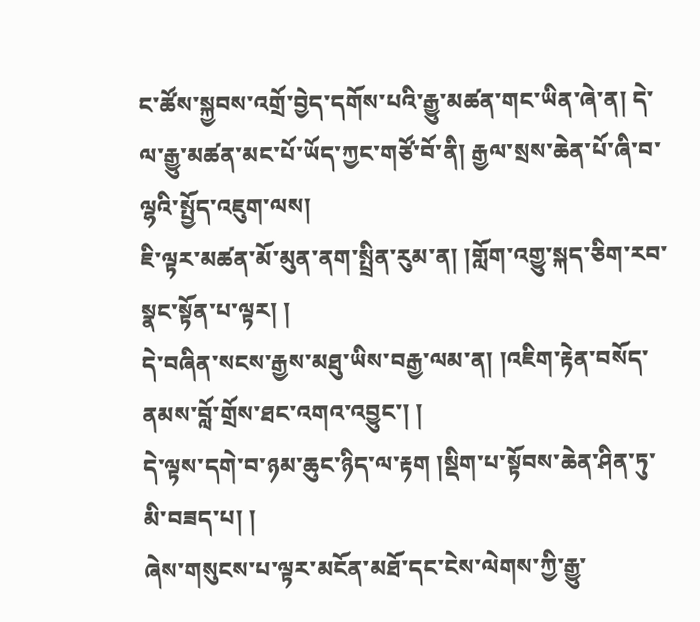ང་ཚོས་སྐྱབས་འགྲོ་བྱེད་དགོས་པའི་རྒྱུ་མཚན་གང་ཡིན་ཞེ་ན། དེ་ལ་རྒྱུ་མཚན་མང་པོ་ཡོད་ཀྱང་གཙོ་བོ་ནི། རྒྱལ་སྲས་ཆེན་པོ་ཞི་བ་ལྷའི་སྤྱོད་འཇུག་ལས།
ཇི་ལྟར་མཚན་མོ་མུན་ནག་སྤྲིན་རུམ་ན། །གློག་འགྱུ་སྐད་ཅིག་རབ་སྣང་སྟོན་པ་ལྟར། །
དེ་བཞིན་སངས་རྒྱས་མཐུ་ཡིས་བརྒྱ་ལམ་ན། །འཇིག་རྟེན་བསོད་ནམས་བློ་གྲོས་ཐང་འགའ་འབྱུང་། །
དེ་ལྟས་དགེ་བ་ཉམ་ཆུང་ཉིད་ལ་རྟག །སྡིག་པ་སྟོབས་ཆེན་ཤིན་ཏུ་མི་བཟད་པ། །
ཞེས་གསུངས་པ་ལྟར་མངོན་མཐོ་དང་ངེས་ལེགས་ཀྱི་རྒྱུ་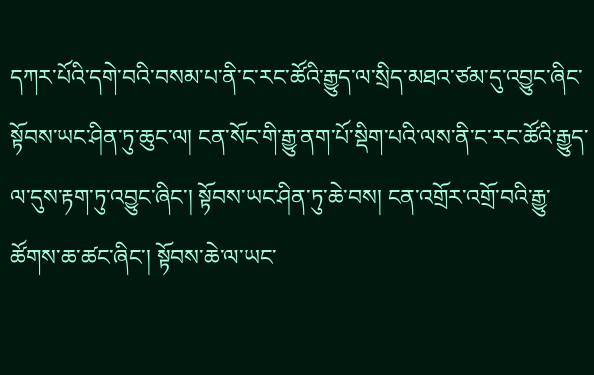དཀར་པོའི་དགེ་བའི་བསམ་པ་ནི་ང་རང་ཚོའི་རྒྱུད་ལ་སྲིད་མཐའ་ཙམ་དུ་འབྱུང་ཞིང་སྟོབས་ཡང་ཤིན་ཏུ་ཆུང་ལ། ངན་སོང་གི་རྒྱུ་ནག་པོ་སྡིག་པའི་ལས་ནི་ང་རང་ཚོའི་རྒྱུད་ལ་དུས་རྟག་ཏུ་འབྱུང་ཞིང་། སྟོབས་ཡང་ཤིན་ཏུ་ཆེ་བས། ངན་འགྲོར་འགྲོ་བའི་རྒྱུ་ཚོགས་ཆ་ཚང་ཞིང་། སྟོབས་ཆེ་ལ་ཡང་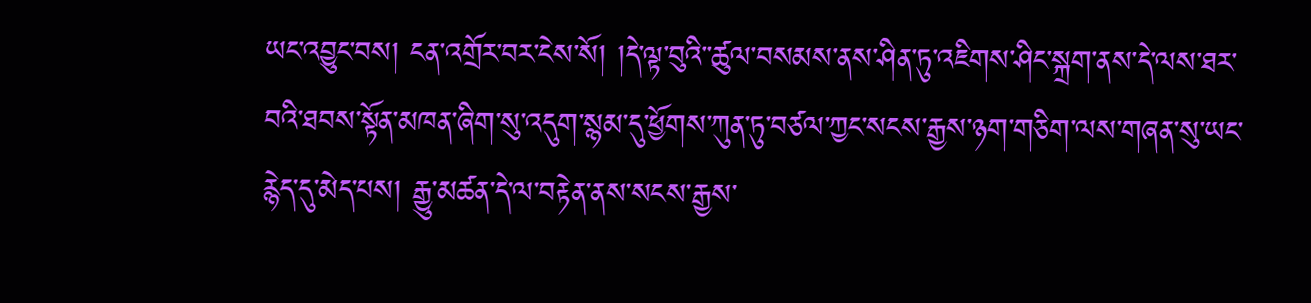ཡང་འབྱུང་བས། ངན་འགྲོར་བར་ངེས་སོ། །དེ་ལྟ་བུའི་་ཚུལ་བསམས་ནས་ཤིན་ཏུ་འཇིགས་ཤིང་སྐྲག་ནས་དེ་ལས་ཐར་བའི་ཐབས་སྟོན་མཁན་ཞིག་སུ་འདུག་སྙམ་དུ་ཕྱོགས་ཀུན་ཏུ་བཙལ་ཀྱང་སངས་རྒྱས་ཉག་གཅིག་ལས་གཞན་སུ་ཡང་རྙེད་དུ་མེད་པས། རྒྱུ་མཚན་དེ་ལ་བརྟེན་ནས་སངས་རྒྱས་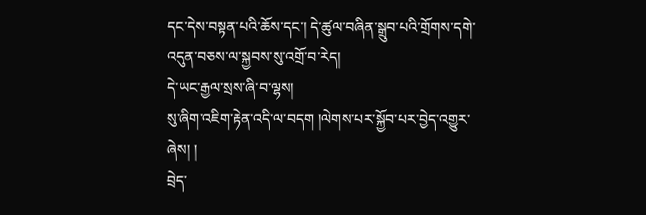དང་དེས་བསྟན་པའི་ཆོས་དང་། དེ་ཚུལ་བཞིན་སྒྲུབ་པའི་གྲོགས་དགེ་འདུན་བཅས་ལ་སྐྱབས་སུ་འགྲོ་བ་རེད།
དེ་ཡང་རྒྱལ་སྲས་ཞི་བ་ལྷས།
སུ་ཞིག་འཇིག་རྟེན་འདི་ལ་བདག །ལེགས་པར་སྐྱོབ་པར་བྱེད་འགྱུར་ཞེས། །
བྲེད་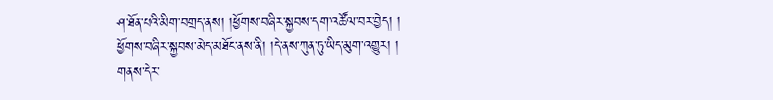ཤ་ཐོན་པའི་མིག་བགྲད་ནས། །ཕྱོགས་བཞིར་སྐྱབས་དག་འཚོལ་བར་བྱེད། །
ཕྱོགས་བཞིར་སྐྱབས་མེད་མཐོང་ནས་ནི། །དེ་ནས་ཀུན་ཏུ་ཡིད་མུག་འགྱུར། །
གནས་དེར་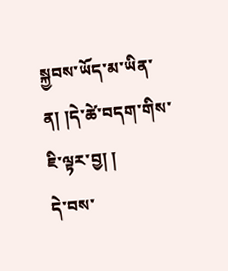སྐྱབས་ཡོད་མ་ཡིན་ན། །དེ་ཚེ་བདག་གིས་ཇི་ལྟར་བྱ། །
དེ་བས་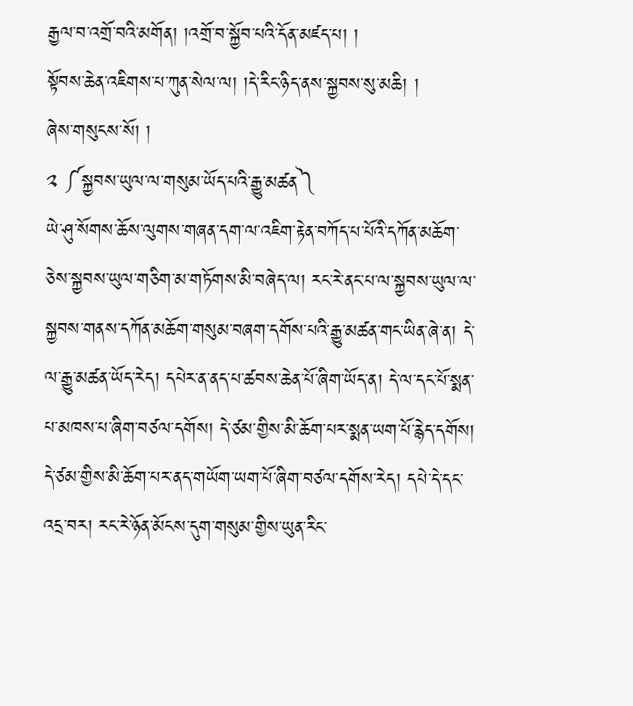རྒྱལ་བ་འགྲོ་བའི་མགོན། །འགྲོ་བ་སྐྱོབ་པའི་དོན་མཛད་པ། །
སྟོབས་ཆེན་འཇིགས་པ་ཀུན་སེལ་ལ། །དེ་རིང་ཉིད་ནས་སྐྱབས་སུ་མཆི། །
ཞེས་གསུངས་སོ། །
༢ ༼སྐྱབས་ཡུལ་ལ་གསུམ་ཡོད་པའི་རྒྱུ་མཚན༽
ཡེ་ཤུ་སོགས་ཆོས་ལུགས་གཞན་དག་ལ་འཇིག་རྟེན་བཀོད་པ་པོའི་དཀོན་མཆོག་ཅེས་སྐྱབས་ཡུལ་གཅིག་མ་གཏོགས་མི་བཞེད་ལ། རང་རེ་ནང་པ་ལ་སྐྱབས་ཡུལ་ལ་སྐྱབས་གནས་དཀོན་མཆོག་གསུམ་བཞག་དགོས་པའི་རྒྱུ་མཚན་གང་ཡིན་ཞེ་ན། དེ་ལ་རྒྱུ་མཚན་ཡོད་རེད། དཔེར་ན་ནད་པ་ཚབས་ཆེན་པོ་ཞིག་ཡོད་ན། དེ་ལ་དང་པོ་སྨན་པ་མཁས་པ་ཞིག་བཙལ་དགོས། དེ་ཙམ་གྱིས་མི་ཆོག་པར་སྨན་ཡག་པོ་རྙེད་དགོས། དེ་ཙམ་གྱིས་མི་ཆོག་པར་ནད་གཡོག་ཡག་པོ་ཞིག་བཙལ་དགོས་རེད། དཔེ་དེ་དང་འདྲ་བར། རང་རེ་ཉོན་མོངས་དུག་གསུམ་གྱིས་ཡུན་རིང་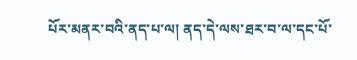པོར་མནར་བའི་ནད་པ་ལ། ནད་དེ་ལས་ཐར་བ་ལ་དང་པོ་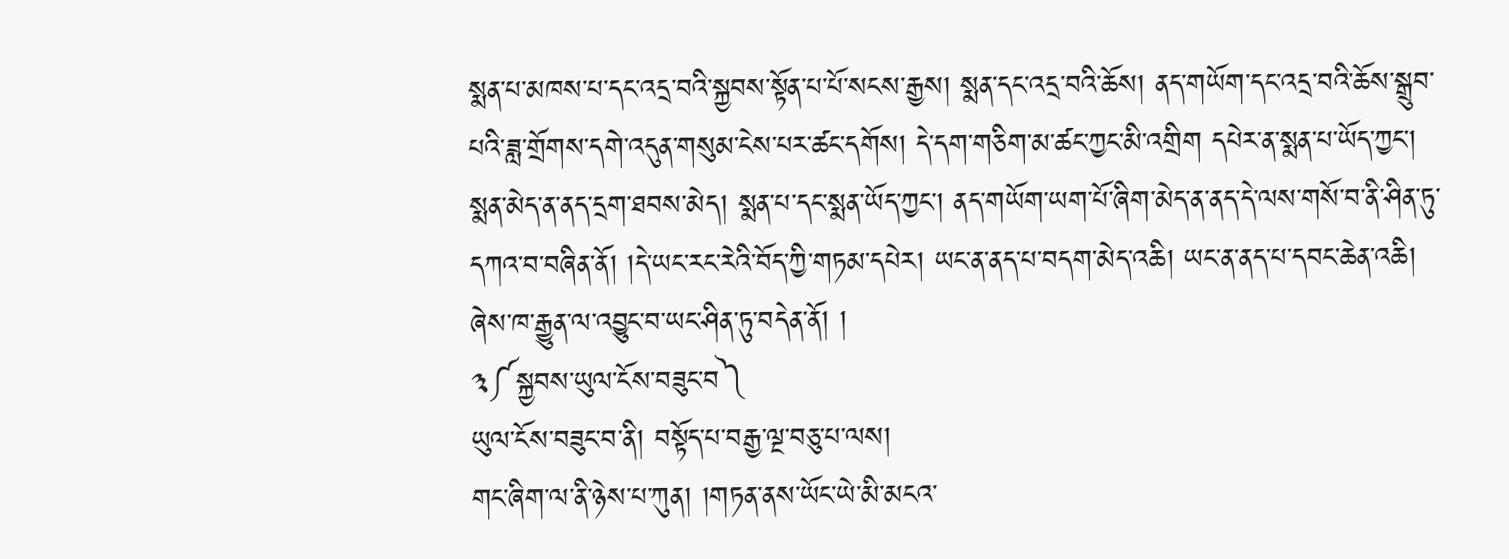སྨན་པ་མཁས་པ་དང་འདྲ་བའི་སྐྱབས་སྟོན་པ་པོ་སངས་རྒྱས། སྨན་དང་འདྲ་བའི་ཆོས། ནད་གཡོག་དང་འདྲ་བའི་ཆོས་སྒྲུབ་པའི་ཟླ་གྲོགས་དགེ་འདུན་གསུམ་ངེས་པར་ཚང་དགོས། དེ་དག་གཅིག་མ་ཚང་ཀྱང་མི་འགྲིག དཔེར་ན་སྨན་པ་ཡོད་ཀྱང་། སྨན་མེད་ན་ནད་དྲག་ཐབས་མེད། སྨན་པ་དང་སྨན་ཡོད་ཀྱང་། ནད་གཡོག་ཡག་པོ་ཞིག་མེད་ན་ནད་དེ་ལས་གསོ་བ་ནི་ཤིན་ཏུ་དཀའ་བ་བཞིན་ནོ། །དེ་ཡང་རང་རེའི་བོད་ཀྱི་གཏམ་དཔེར། ཡང་ན་ནད་པ་བདག་མེད་འཆི། ཡང་ན་ནད་པ་དབང་ཆེན་འཆི། ཞེས་ཁ་རྒྱུན་ལ་འབྱུང་བ་ཡང་ཤིན་ཏུ་བདེན་ནོ། །
༣༼སྐྱབས་ཡུལ་ངོས་བཟུང་བ༽
ཡུལ་ངོས་བཟུང་བ་ནི། བསྟོད་པ་བརྒྱ་ལྔ་བཅུ་པ་ལས།
གང་ཞིག་ལ་ནི་ཉེས་པ་ཀུན། །གཏན་ནས་ཡོང་ཡེ་མི་མངའ་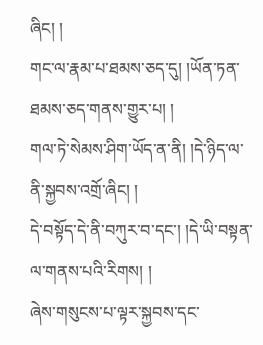ཞིང། །
གང་ལ་རྣམ་པ་ཐམས་ཅད་དུ། །ཡོན་ཏན་ཐམས་ཅད་གནས་གྱུར་པ། །
གལ་ཏེ་སེམས་ཤིག་ཡོད་ན་ནི། །དེ་ཉིད་ལ་ནི་སྐྱབས་འགྲོ་ཞིང། །
དེ་བསྟོད་དེ་ནི་བཀུར་བ་དང་། །དེ་ཡི་བསྟན་ལ་གནས་པའི་རིགས། །
ཞེས་གསུངས་པ་ལྟར་སྐྱབས་དང་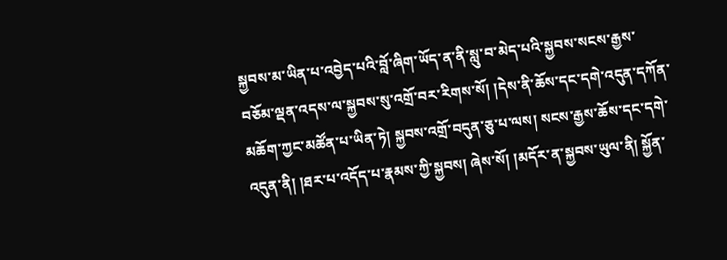སྐྱབས་མ་ཡིན་པ་འབྱེད་པའི་བློ་ཞིག་ཡོད་ན་ནི་སླུ་བ་མེད་པའི་སྐྱབས་སངས་རྒྱས་བཅོམ་ལྡན་འདས་ལ་སྐྱབས་སུ་འགྲོ་བར་རིགས་སོ། །དེས་ནི་ཆོས་དང་དགེ་འདུན་དཀོན་མཆོག་ཀྱང་མཚོན་པ་ཡིན་ཏེ། སྐྱབས་འགྲོ་བདུན་ཅུ་པ་ལས། སངས་རྒྱས་ཆོས་དང་དགེ་འདུན་ནི། །ཐར་པ་འདོད་པ་རྣམས་ཀྱི་སྐྱབས། ཞེས་སོ། །མདོར་ན་སྐྱབས་ཡུལ་ནི། སྐྱོན་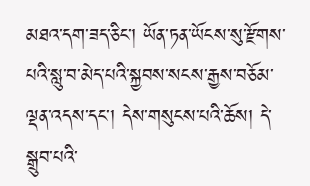མཐའ་དག་ཟད་ཅིང་། ཡོན་ཏན་ཡོངས་སུ་རྫོགས་པའི་སླུ་བ་མེད་པའི་སྐྱབས་སངས་རྒྱས་བཅོམ་ལྡན་འདས་དང་། དེས་གསུངས་པའི་ཆོས། དེ་སྒྲུབ་པའི་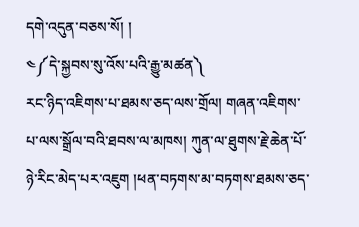དགེ་འདུན་བཅས་སོ། །
༤༼དེ་སྐྱབས་སུ་འོས་པའི་རྒྱུ་མཚན༽
རང་ཉིད་འཇིགས་པ་ཐམས་ཅད་ལས་གྲོལ། གཞན་འཇིགས་པ་ལས་སྒྲོལ་བའི་ཐབས་ལ་མཁས། ཀུན་ལ་ཐུགས་རྗེ་ཆེན་པོ་ཉེ་རིང་མེད་པར་འཇུག །ཕན་བཏགས་མ་བཏགས་ཐམས་ཅད་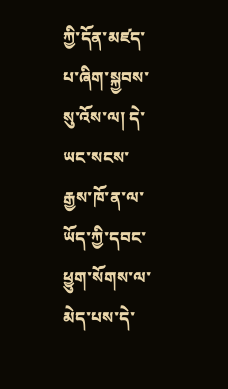ཀྱི་དོན་མཛད་པ་ཞིག་སྐྱབས་སུ་འོས་ལ། དེ་ཡང་སངས་རྒྱས་ཁོ་ན་ལ་ཡོད་ཀྱི་དབང་ཕྱུག་སོགས་ལ་མེད་པས་དེ་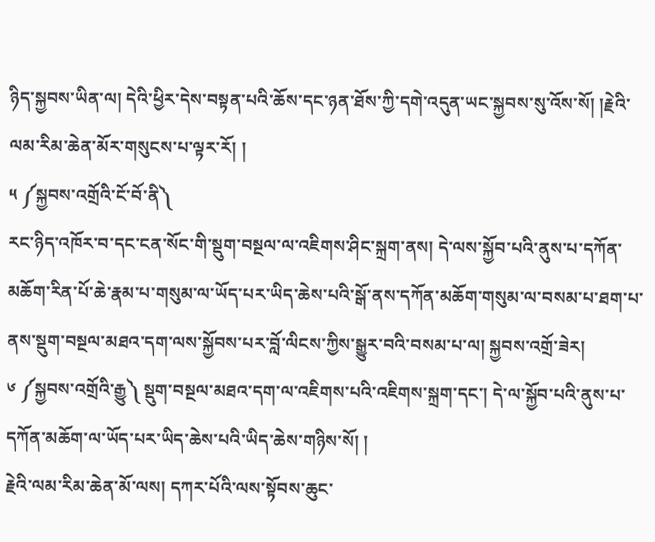ཉིད་སྐྱབས་ཡིན་ལ། དེའི་ཕྱིར་དེས་བསྟན་པའི་ཆོས་དང་ཉན་ཐོས་ཀྱི་དགེ་འདུན་ཡང་སྐྱབས་སུ་འོས་སོ། །རྗེའི་ལམ་རིམ་ཆེན་མོར་གསུངས་པ་ལྟར་རོ། །
༥ ༼སྐྱབས་འགྲོའི་ངོ་བོ་ནི༽
རང་ཉིད་འཁོར་བ་དང་ངན་སོང་གི་སྡུག་བསྔལ་ལ་འཇིགས་ཤིང་སྐྲག་ནས། དེ་ལས་སྐྱོབ་པའི་ནུས་པ་དཀོན་མཆོག་རིན་པོ་ཆེ་རྣམ་པ་གསུམ་ལ་ཡོད་པར་ཡིད་ཆེས་པའི་སྒོ་ནས་དཀོན་མཆོག་གསུམ་ལ་བསམ་པ་ཐག་པ་ནས་སྡུག་བསྔལ་མཐའ་དག་ལས་སྐྱོབས་པར་བློ་ལིངས་ཀྱིས་སྒྱུར་བའི་བསམ་པ་ལ། སྐྱབས་འགྲོ་ཟེར།
༦ ༼སྐྱབས་འགྲོའི་རྒྱུ༽ སྡུག་བསྔལ་མཐའ་དག་ལ་འཇིགས་པའི་འཇིགས་སྐྲག་དང་། དེ་ལ་སྐྱོབ་པའི་ནུས་པ་དཀོན་མཆོག་ལ་ཡོད་པར་ཡིད་ཆེས་པའི་ཡིད་ཆེས་གཉིས་སོ། །
རྗེའི་ལམ་རིམ་ཆེན་མོ་ལས། དཀར་པོའི་ལས་སྟོབས་ཆུང་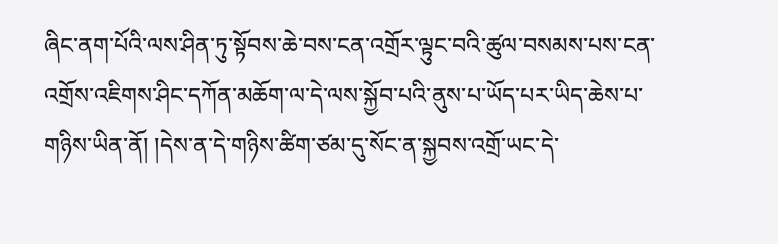ཞིང་ནག་པོའི་ལས་ཤིན་ཏུ་སྟོབས་ཆེ་བས་ངན་འགྲོར་ལྟུང་བའི་ཚུལ་བསམས་པས་ངན་འགྲོས་འཇིགས་ཤིང་དཀོན་མཆོག་ལ་དེ་ལས་སྐྱོབ་པའི་ནུས་པ་ཡོད་པར་ཡིད་ཆེས་པ་གཉིས་ཡིན་ནོ། །དེས་ན་དེ་གཉིས་ཚིག་ཙམ་དུ་སོང་ན་སྐྱབས་འགྲོ་ཡང་དེ་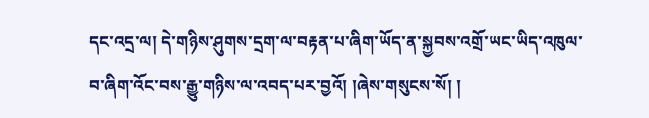དང་འདྲ་ལ། དེ་གཉིས་ཤུགས་དྲག་ལ་བརྟན་པ་ཞིག་ཡོད་ན་སྐྱབས་འགྲོ་ཡང་ཡིད་འཁུལ་བ་ཞིག་འོང་བས་རྒྱུ་གཉིས་ལ་འབད་པར་བྱའོ། །ཞེས་གསུངས་སོ། །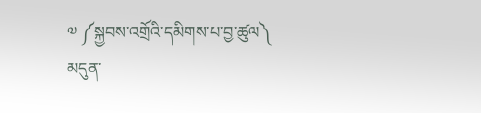༧ ༼སྐྱབས་འགྲོའི་དམིགས་པ་བྱ་ཚུལ༽
མདུན་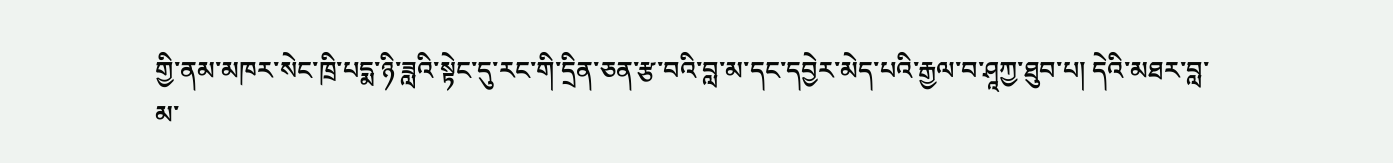གྱི་ནམ་མཁར་སེང་ཁྲི་པདྨ་ཉི་ཟླའི་སྟེང་དུ་རང་གི་དྲིན་ཅན་རྩ་བའི་བླ་མ་དང་དབྱེར་མེད་པའི་རྒྱལ་བ་ཤཱཀྱ་ཐུབ་པ། དེའི་མཐར་བླ་མ་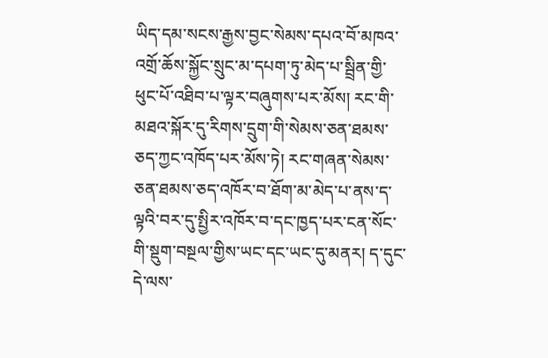ཡིད་དམ་སངས་རྒྱས་བྱང་སེམས་དཔའ་བོ་མཁའ་འགྲོ་ཆོས་སྐྱོང་སྲུང་མ་དཔག་ཏུ་མེད་པ་སྦྲིན་གྱི་ཕུང་པོ་འཐིབ་པ་ལྟར་བཞུགས་པར་མོས། རང་གི་མཐའ་སྐོར་དུ་རིགས་དྲུག་གི་སེམས་ཅན་ཐམས་ཅད་ཀྱང་འཁོད་པར་མོས་ཏེ། རང་གཞན་སེམས་ཅན་ཐམས་ཅད་འཁོར་བ་ཐོག་མ་མེད་པ་ནས་ད་ལྟའི་བར་དུ་སྤྱིར་འཁོར་བ་དང་ཁྱད་པར་ངན་སོང་གི་སྡུག་བསྔལ་གྱིས་ཡང་དང་ཡང་དུ་མནར། ད་དུང་དེ་ལས་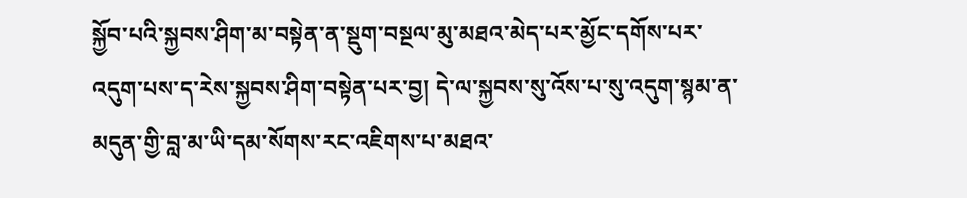སྐྱོབ་པའི་སྐྱབས་ཤིག་མ་བསྟེན་ན་སྡུག་བསྔལ་མུ་མཐའ་མེད་པར་མྱོང་དགོས་པར་འདུག་པས་ད་རེས་སྐྱབས་ཤིག་བསྟེན་པར་བྱ། དེ་ལ་སྐྱབས་སུ་འོས་པ་སུ་འདུག་སྙམ་ན་མདུན་གྱི་བླ་མ་ཡི་དམ་སོགས་རང་འཇིགས་པ་མཐའ་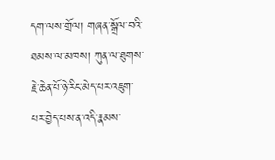དག་ལས་གྲོལ། གཞན་སྒྲོལ་བའི་ཐམས་ལ་མཁས། ཀུན་ལ་ཐུགས་རྗེ་ཆེན་པོ་ཉེ་རིང་མེད་པར་འཇུག་པར་བྱེད་པས་ན་འདི་རྣམས་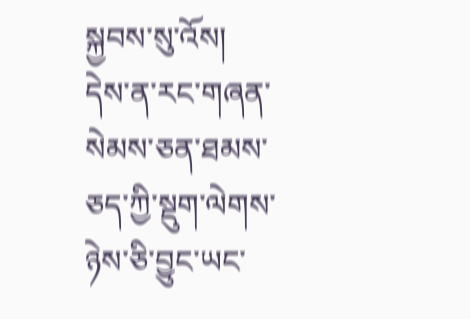སྐྱབས་སུ་འོས། དེས་ན་རང་གཞན་སེམས་ཅན་ཐམས་ཅད་ཀྱི་སྡུག་ལེགས་ཉེས་ཅི་བྱུང་ཡང་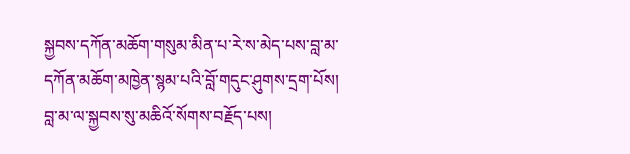སྐྱབས་དཀོན་མཆོག་གསུམ་མིན་པ་རེ་ས་མེད་པས་བླ་མ་དཀོན་མཆོག་མཁྱེན་སྙམ་པའི་བློ་གདུང་ཤུགས་དྲག་པོས། བླ་མ་ལ་སྐྱབས་སུ་མཆིའོ་སོགས་བརྗོད་པས།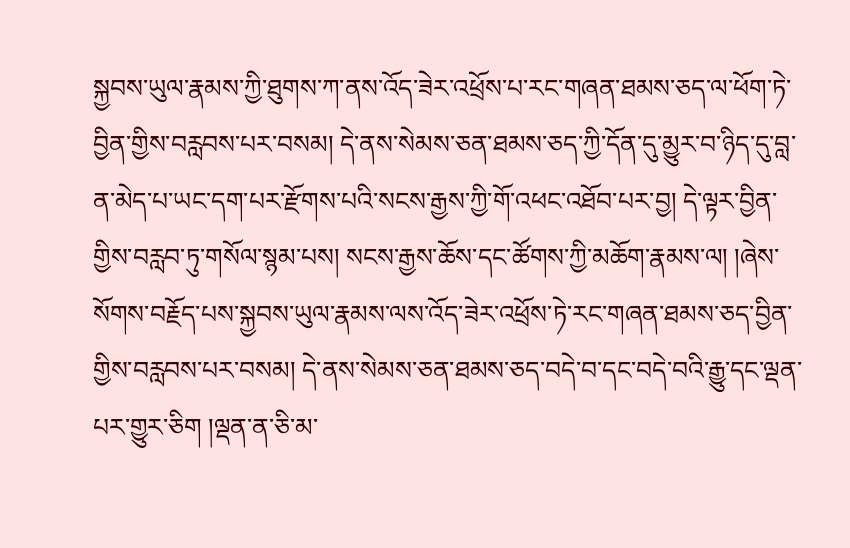སྐྱབས་ཡུལ་རྣམས་ཀྱི་ཐུགས་ཀ་ནས་འོད་ཟེར་འཕྲོས་པ་རང་གཞན་ཐམས་ཅད་ལ་ཕོག་ཏེ་བྱིན་གྱིས་བརླབས་པར་བསམ། དེ་ནས་སེམས་ཅན་ཐམས་ཅད་ཀྱི་དོན་དུ་མྱུར་བ་ཉིད་དུ་བླ་ན་མེད་པ་ཡང་དག་པར་རྫོགས་པའི་སངས་རྒྱས་ཀྱི་གོ་འཕང་འཐོབ་པར་བྱ། དེ་ལྟར་བྱིན་གྱིས་བརླབ་ཏུ་གསོལ་སྙམ་པས། སངས་རྒྱས་ཆོས་དང་ཚོགས་ཀྱི་མཆོག་རྣམས་ལ། །ཞེས་སོགས་བརྗོད་པས་སྐྱབས་ཡུལ་རྣམས་ལས་འོད་ཟེར་འཕྲོས་ཏེ་རང་གཞན་ཐམས་ཅད་བྱིན་གྱིས་བརླབས་པར་བསམ། དེ་ནས་སེམས་ཅན་ཐམས་ཅད་བདེ་བ་དང་བདེ་བའི་རྒྱུ་དང་ལྡན་པར་གྱུར་ཅིག །ལྡན་ན་ཅི་མ་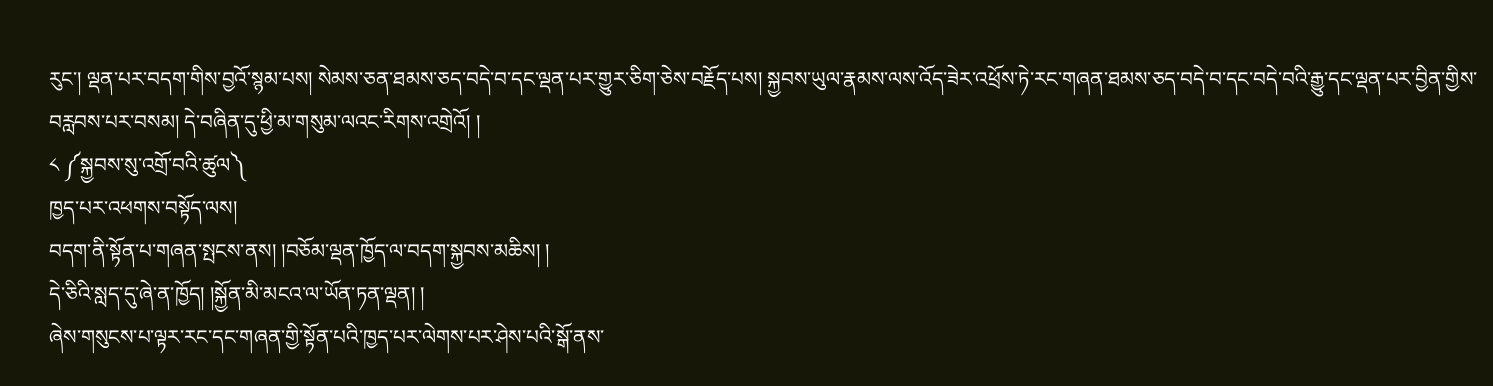རུང་། ལྡན་པར་བདག་གིས་བྱའོ་སྙམ་པས། སེམས་ཅན་ཐམས་ཅད་བདེ་བ་དང་ལྡན་པར་གྱུར་ཅིག་ཅེས་བརྗོད་པས། སྐྱབས་ཡུལ་རྣམས་ལས་འོད་ཟེར་འཕྲོས་ཏེ་རང་གཞན་ཐམས་ཅད་བདེ་བ་དང་བདེ་བའི་རྒྱུ་དང་ལྡན་པར་བྱིན་གྱིས་བརླབས་པར་བསམ། དེ་བཞིན་དུ་ཕྱི་མ་གསུམ་ལའང་རིགས་འགྲེའོ། །
༨ ༼སྐྱབས་སུ་འགྲོ་བའི་ཚུལ༽
ཁྱད་པར་འཕགས་བསྟོད་ལས།
བདག་ནི་སྟོན་པ་གཞན་སྤངས་ནས། །བཅོམ་ལྡན་ཁྱོད་ལ་བདག་སྐྱབས་མཆིས། །
དེ་ཅིའི་སླད་དུ་ཞེ་ན་ཁྱོད། །སྐྱོན་མི་མངའ་ལ་ཡོན་ཏན་ལྡན། །
ཞེས་གསུངས་པ་ལྟར་རང་དང་གཞན་གྱི་སྟོན་པའི་ཁྱད་པར་ལེགས་པར་ཤེས་པའི་སྒོ་ནས་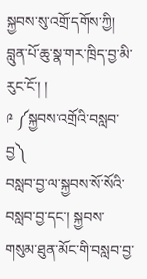སྐྱབས་སུ་འགྲོ་དགོས་ཀྱི། བླུན་པོ་ཆུ་སྣ་གར་ཁྲིད་བྱ་མི་རུང་ངོ་། །
༩ ༼སྐྱབས་འགྲོའི་བསླབ་བྱ༽
བསླབ་བྱ་ལ་སྐྱབས་སོ་སོའི་བསླབ་བྱ་དང་། སྐྱབས་གསུམ་ཐུན་མོང་གི་བསླབ་བྱ་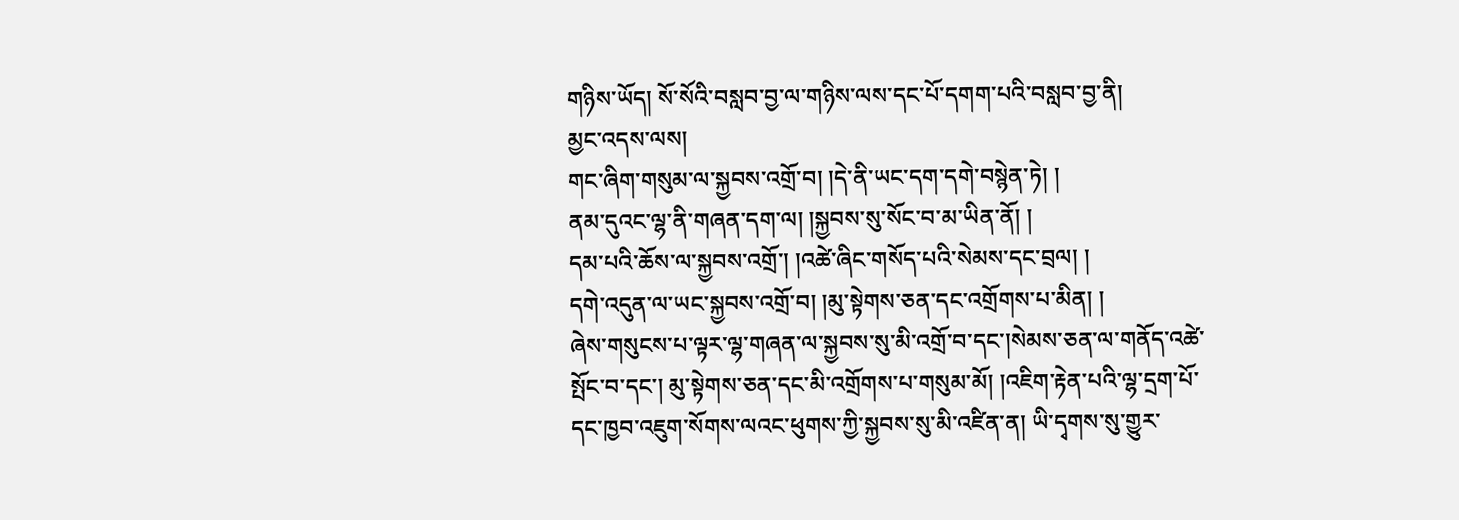གཉིས་ཡོད། སོ་སོའི་བསླབ་བྱ་ལ་གཉིས་ལས་དང་པོ་དགག་པའི་བསླབ་བྱ་ནི།
མྱང་འདས་ལས།
གང་ཞིག་གསུམ་ལ་སྐྱབས་འགྲོ་བ། །དེ་ནི་ཡང་དག་དགེ་བསྙེན་ཏེ། །
ནམ་དུའང་ལྷ་ནི་གཞན་དག་ལ། །སྐྱབས་སུ་སོང་བ་མ་ཡིན་ནོ། །
དམ་པའི་ཆོས་ལ་སྐྱབས་འགྲོ་། །འཚེ་ཞིང་གསོད་པའི་སེམས་དང་བྲལ། །
དགེ་འདུན་ལ་ཡང་སྐྱབས་འགྲོ་བ། །མུ་སྟེགས་ཅན་དང་འགྲོགས་པ་མིན། །
ཞེས་གསུངས་པ་ལྟར་ལྷ་གཞན་ལ་སྐྱབས་སུ་མི་འགྲོ་བ་དང་།སེམས་ཅན་ལ་གནོད་འཚེ་སྤོང་བ་དང་། མུ་སྟེགས་ཅན་དང་མི་འགྲོགས་པ་གསུམ་མོ། །འཇིག་རྟེན་པའི་ལྷ་དྲག་པོ་དང་ཁྱབ་འཇུག་སོགས་ལའང་ཕུགས་ཀྱི་སྐྱབས་སུ་མི་འཛིན་ན། ཡི་དྭགས་སུ་གྱུར་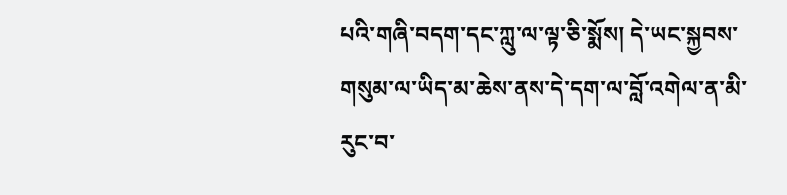པའི་གཞི་བདག་དང་ཀླུ་ལ་ལྟ་ཅི་སྨོས། དེ་ཡང་སྐྱབས་གསུམ་ལ་ཡིད་མ་ཆེས་ནས་དེ་དག་ལ་བློ་འགེལ་ན་མི་རུང་བ་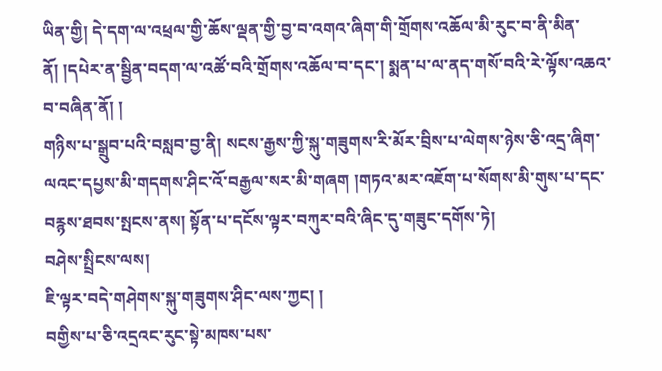ཡིན་གྱི། དེ་དག་ལ་འཕྲལ་གྱི་ཆོས་ལྡན་གྱི་བྱ་བ་འགའ་ཞིག་གི་གྲོགས་འཆོལ་མི་རུང་བ་ནི་མིན་ནོ། །དཔེར་ན་སྦྱིན་བདག་ལ་འཚོ་བའི་གྲོགས་འཆོལ་བ་དང་། སྨན་པ་ལ་ནད་གསོ་བའི་རེ་ལྟོས་འཆའ་བ་བཞིན་ནོ། །
གཉིས་པ་སྒྲུབ་པའི་བསླབ་བྱ་ནི། སངས་རྒྱས་ཀྱི་སྐུ་གཟུགས་རི་མོར་བྲིས་པ་ལེགས་ཉེས་ཅི་འདྲ་ཞིག་ལའང་དཔྱས་མི་གདགས་ཤིང་འོ་བརྒྱལ་སར་མི་གཞག །གཏའ་མར་འཇོག་པ་སོགས་མི་གུས་པ་དང་བརྙས་ཐབས་སྤངས་ནས། སྟོན་པ་དངོས་ལྟར་བཀུར་བའི་ཞིང་དུ་གཟུང་དགོས་ཏེ།
བཤེས་སྤྲིངས་ལས།
ཇི་ལྟར་བདེ་གཤེགས་སྐུ་གཟུགས་ཤིང་ལས་ཀྱང། །
བགྱིས་པ་ཅི་འདྲའང་རུང་སྟེ་མཁས་པས་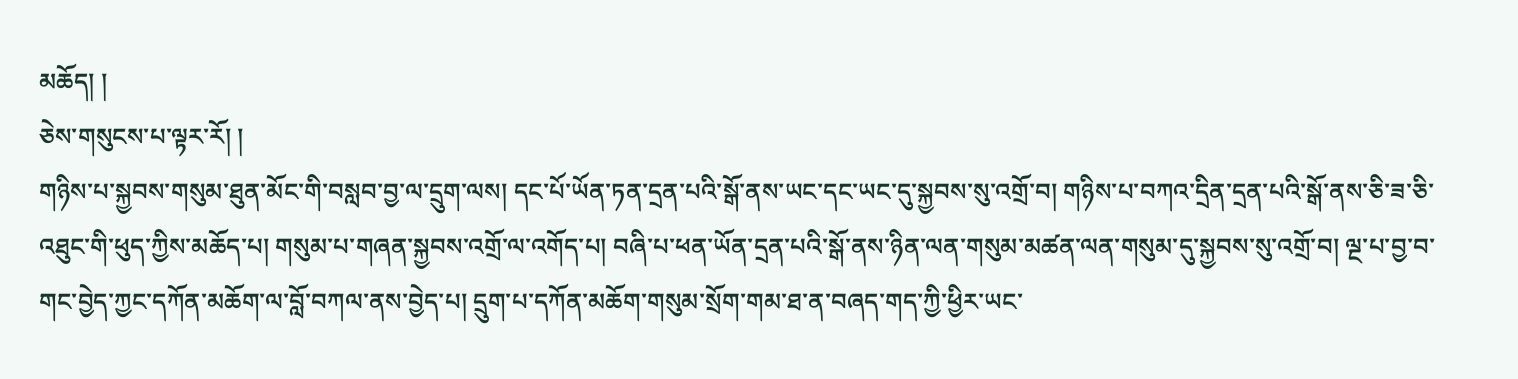མཆོད། །
ཅེས་གསུངས་པ་ལྟར་རོ། །
གཉིས་པ་སྐྱབས་གསུམ་ཐུན་མོང་གི་བསླབ་བྱ་ལ་དྲུག་ལས། དང་པོ་ཡོན་ཏན་དྲན་པའི་སྒོ་ནས་ཡང་དང་ཡང་དུ་སྐྱབས་སུ་འགྲོ་བ། གཉིས་པ་བཀའ་དྲིན་དྲན་པའི་སྒོ་ནས་ཅི་ཟ་ཅི་འཐུང་གི་ཕུད་ཀྱིས་མཆོད་པ། གསུམ་པ་གཞན་སྐྱབས་འགྲོ་ལ་འགོད་པ། བཞི་པ་ཕན་ཡོན་དྲན་པའི་སྒོ་ནས་ཉིན་ལན་གསུམ་མཚན་ལན་གསུམ་དུ་སྐྱབས་སུ་འགྲོ་བ། ལྔ་པ་བྱ་བ་གང་བྱེད་ཀྱང་དཀོན་མཆོག་ལ་བློ་བཀལ་ནས་བྱེད་པ། དྲུག་པ་དཀོན་མཆོག་གསུམ་སྲོག་གམ་ཐ་ན་བཞད་གད་ཀྱི་ཕྱིར་ཡང་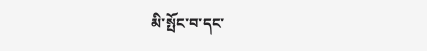མི་སྤོང་བ་དང་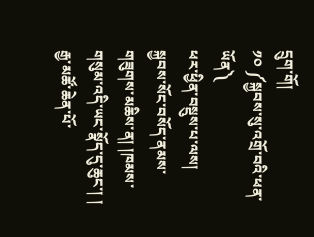དྲུག་གོ།
༡༠ ༼སྐྱབས་སུ་འགྲོ་བའི་ཕན་ཡོན༽
ཕར་ཕྱིན་བསྡུས་པ་ལས།
སྐྱབས་སོང་བསོད་ནམས་གཟུགས་མཆིས་ན། །ཁམས་གསུམ་འདི་ཡང་སྣོད་དུ་ཆུང་། །
རྒྱ་མཚོ་ཆེན་པོ་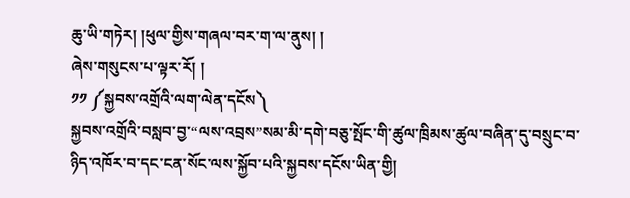ཆུ་ཡི་གཏེར། །ཕུལ་གྱིས་གཞལ་བར་ག་ལ་ནུས། །
ཞེས་གསུངས་པ་ལྟར་རོ། །
༡༡ ༼སྐྱབས་འགྲོའི་ལག་ལེན་དངོས༽
སྐྱབས་འགྲོའི་བསླབ་བྱ་“ལས་འབྲས”སམ་མི་དགེ་བཅུ་སྤོང་གི་ཚུལ་ཁྲིམས་ཚུལ་བཞིན་དུ་བསྲུང་བ་ཉིད་འཁོར་བ་དང་ངན་སོང་ལས་སྐྱོབ་པའི་སྐྱབས་དངོས་ཡིན་གྱི།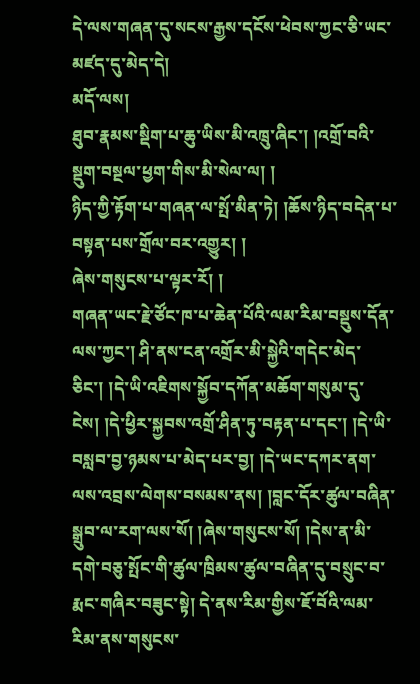དེ་ལས་གཞན་དུ་སངས་རྒྱས་དངོས་ཕེབས་ཀྱང་ཅི་ཡང་མཛད་དུ་མེད་དེ།
མདོ་ལས།
ཐུབ་རྣམས་སྡིག་པ་ཆུ་ཡིས་མི་འཁྲུ་ཞིང་། །འགྲོ་བའི་སྡུག་བསྔལ་ཕྱག་གིས་མི་སེལ་ལ། །
ཉིད་ཀྱི་རྟོག་པ་གཞན་ལ་སྤོ་མིན་ཏེ། །ཆོས་ཉིད་བདེན་པ་བསྟན་པས་གྲོལ་བར་འགྱུར། །
ཞེས་གསུངས་པ་ལྟར་རོ། །
གཞན་ཡང་རྗེ་ཙོང་ཁ་པ་ཆེན་པོའི་ལམ་རིམ་བསྡུས་དོན་ལས་ཀྱང་། ཤི་ནས་ངན་འགྲོར་མི་སྐྱེའི་གདེང་མེད་ཅིང་། །དེ་ཡི་འཇིགས་སྐྱོབ་དཀོན་མཆོག་གསུམ་དུ་ངེས། །དེ་ཕྱིར་སྐྱབས་འགྲོ་ཤིན་ཏུ་བརྟན་པ་དང་། །དེ་ཡི་བསླབ་བྱ་ཉམས་པ་མེད་པར་བྱ། །དེ་ཡང་དཀར་ནག་ལས་འབྲས་ལེགས་བསམས་ནས། །བླང་དོར་ཚུལ་བཞིན་སྒྲུབ་ལ་རག་ལས་སོ། །ཞེས་གསུངས་སོ། །དེས་ན་མི་དགེ་བཅུ་སྤོང་གི་ཚུལ་ཁྲིམས་ཚུལ་བཞིན་དུ་བསྲུང་བ་རྨང་གཞིར་བཟུང་སྟེ། དེ་ནས་རིམ་གྱིས་ཇོ་བོའི་ལམ་རིམ་ནས་གསུངས་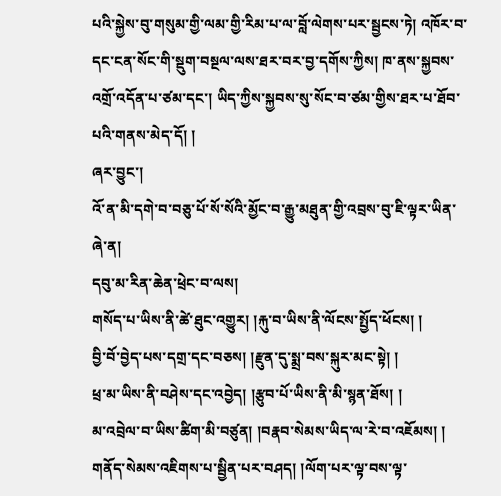པའི་སྐྱེས་བུ་གསུམ་གྱི་ལམ་གྱི་རིམ་པ་ལ་བློ་ལེགས་པར་སྦྱངས་ཏེ། འཁོར་བ་དང་ངན་སོང་གི་སྡུག་བསྔལ་ལས་ཐར་བར་བྱ་དགོས་ཀྱིས། ཁ་ནས་སྐྱབས་འགྲོ་འདོན་པ་ཙམ་དང་། ཡིད་ཀྱིས་སྐྱབས་སུ་སོང་བ་ཙམ་གྱིས་ཐར་པ་ཐོབ་པའི་གནས་མེད་དོ། །
ཞར་བྱུང་།
འོ་ན་མི་དགེ་བ་བཅུ་པོ་སོ་སོའི་མྱོང་བ་རྒྱུ་མཐུན་གྱི་འབྲས་བུ་ཇི་ལྟར་ཡིན་ཞེ་ན།
དབུ་མ་རིན་ཆེན་ཕྲེང་བ་ལས།
གསོད་པ་ཡིས་ནི་ཚེ་ཐུང་འགྱུར། །རྐུ་བ་ཡིས་ནི་ལོངས་སྤྱོད་ཕོངས། །
བྱི་བོ་བྱེད་པས་དགྲ་དང་བཅས། །རྫུན་དུ་སྨྲ་བས་སྐུར་མང་སྟེ། །
ཕྲ་མ་ཡིས་ནི་བཤེས་དང་འབྱེད། །རྩུབ་པོ་ཡིས་ནི་མི་སྙན་ཐོས། །
མ་འབྲེལ་བ་ཡིས་ཚིག་མི་བཙུན། །བརྣབ་སེམས་ཡིད་ལ་རེ་བ་འཇོམས། །
གནོད་སེམས་འཇིགས་པ་སྦྱིན་པར་བཤད། །ལོག་པར་ལྟ་བས་ལྟ་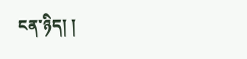ངན་ཉིད། །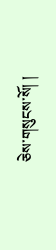ཅེས་གསུངས་སོ། །